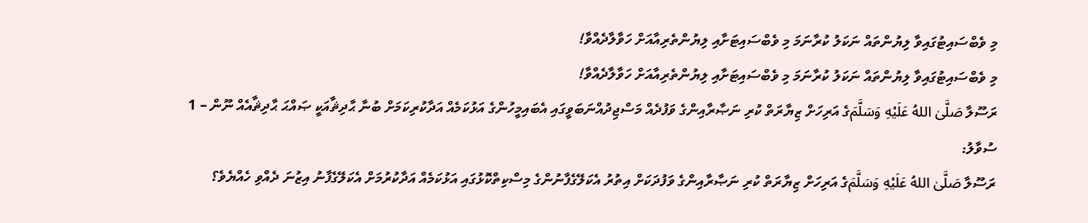މި ވެބްސައިޓުގައިވާ ލިޔުންތައް ނަކަލު ކުރާނަމަ މި ވެބްސައިޓަށާއި ލިޔުންތެރިއާއަށް ހަވާލާދެއްވާ!
މި ވެބްސައިޓުގައިވާ ލިޔުންތައް ނަކަލު ކުރާނަމަ މި ވެބްސައިޓަށާއި ލިޔުންތެރިއާއަށް ހަވާލާދެއްވާ!
ރަސޫލާ صَلَّىٰ اللهُ عَلَيْهِ وَسَلَّمَގެ އަރިހަށް ޒިޔާރަތް ކުރި ނަޞާރާއިންގެ ވަފުދެއް މަސްޖިދުއްނަބަވީގައި އެބައިމީހުންގެ އަޅުކަމެއް އަދާކުރިކަމަށް ބުނާ ޙާދިޘާއަކީ ޞައްޙަ ޙާދިޘާއެއް ނޫން – 1
ސުވާލު:
ރަސޫލާ صَلَّىٰ اللهُ عَلَيْهِ وَسَلَّمَގެ އަރިހަށް ޒިޔާރަތް ކުރި ނަޞާރާއިންގެ ވަފުދަކަށް އިތުރު އެކަލޭގެފާނުންގެ މިސްކިތްކޮޅުގައި އަޅުކަމެއް އަދާކުރުމަށް އެކަލޭގެފާނު އިޒުނަ ދެއްވި ހެއްޔެވެ؟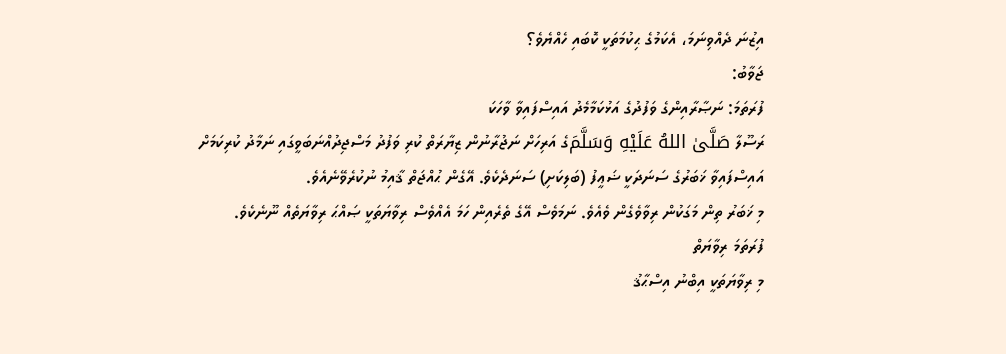އިޒުނަ ދެއްވިނަމަ، އެކަމުގެ ޙިކުމަތަކީ ކޮބައި ހެއްޔެވެ؟
ޖަވާބު:
ފުރަތަމަ: ނަޞާރާއިންގެ ވަފުދުގެ އަޅުކަމާމެދު އައިސްފައިވާ ވާހަކަ
ރަސޫލާ صَلَّىٰ اللهُ عَلَيْهِ وَسَلَّمَގެ އަރިހަށް ނަޖުރާނުން ޒިޔާރަތް ކުރި ވަފުދު މަސްޖިދުއްނަބަވީގައި ނަމާދު ކުރިކަމަށް އައިސްފައިވާ ޚަބަރުގެ ސަނަދަކީ ޟަޢީފު (ބަލިކަށި) ސަނަދެކެވެ. އޭގެން ޙުއްޖަތް ޤާއިމު ނުކުރެވޭނެއެވެ.
މި ޚަބަރު ތިން މަގަކުން ރިވާވެގެން ވެއެވެ. ނަމަވެސް އޭގެ ތެރެއިން ހަމަ އެއްވެސް ރިވާޔަތަކީ ޞައްޙަ ރިވާޔަތެއް ނޫނެކެވެ.
ފުރަތަމަ ރިވާޔަތް
މި ރިވާޔަތަކީ އިބްނު އިސްޙާޤު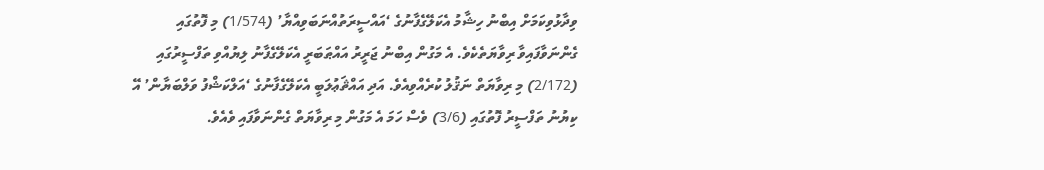ވިދާޅުވިކަމަށް އިބްނު ހިޝާމު އެކަލޭގެފާނުގެ ‘އައްސީރަތުއްނަބަވިއްޔާ’ (1/574) މި ފޮތުގައި ގެންނަވާފައިވާ ރިވާޔަތެކެވެ. އެ މަގުން އިބްނު ޖަރީރު އައްޠަބަރީ އެކަލޭގެފާނު ލިޔުއްވި ތަފްސީރުގައި (2/172) މި ރިވާޔަތް ނަޤުލު ކުރެއްވިއެވެ. އަދި އައްޘަޢުލަބީ އެކަލޭގެފާނުގެ ‘އަލްކަޝްފު ވަލްބަޔާން’ އޭ ކިޔުނު ތަފްސީރު ފޮތުގައި (3/6) ވެސް ހަމަ އެ މަގުން މި ރިވާޔަތް ގެންނަވާފައި ވެއެވެ.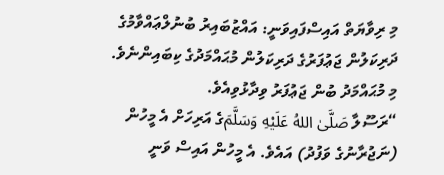މި ރިވާޔަތް އައިސްފައިވަނީ: އައްޒުބައިރު ބުނުލްޢައްވާމުގެ ދަރިކަލުން ޖަޢުފަރުގެ ދަރިކަލުން މުޙައްމަދުގެ ކިބައިންނެވެ. މި މުޙައްމަދު ބުން ޖަޢުފަރު ވިދާޅުވިއެވެ.
“ރަސޫލާ صَلَّىٰ اللهُ عَلَيْهِ وَسَلَّمَގެ އަރިހަށް އެ މީހުން (ނަޖުރާނުގެ ވަފުދު) އައެވެ. އެ މީހުން އައިސް ވަނީ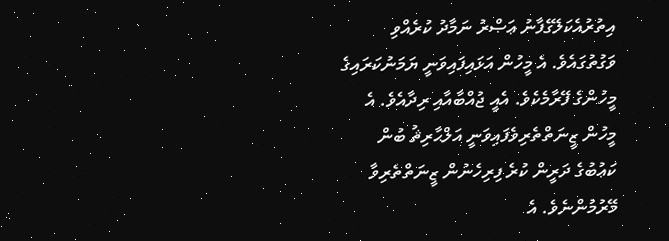އިތުރުއެކަލޭގެފާނު ޢަޞްރު ނަމާދު ކުރެއްވި ވަގުތުގައެވެ. އެ މީހުން އަޅައިފައިވަނީ ޔަމަނުކަރައިގެ މީހުންގެ ފޭރާމެކެވެ. އެއީ ޖުއްބާއާއި ރިދާއެވެ. އެ މީހުން ޒީނަތްތެރިވެފައިވަނީ އަލްޙާރިޘު ބުން ކަޢުބުގެ ދަރީން ކުރެ ފިރިހެނުން ޒީނަތްތެރިވާ މޭރުމުންނެވެ. އެ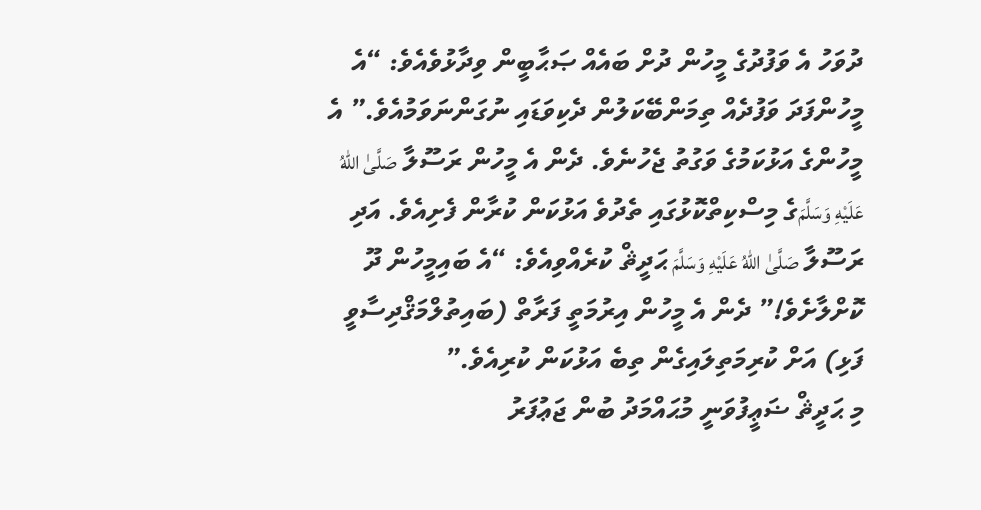ދުވަހު އެ ވަފުދުގެ މީހުން ދުށް ބައެއް ޞަޙާބީން ވިދާޅުވެއެވެ: “އެ މީހުންފަދަ ވަފުދެއް ތިމަންބޭކަލުން ދެކިވަޑައި ނުގަންނަވަމުއެވެ.” އެ މީހުންގެ އަޅުކަމުގެ ވަގުތު ޖެހުނެވެ. ދެން އެ މީހުން ރަސޫލާ صَلَّىٰ اللهُ عَلَيْهِ وَسَلَّمَގެ މިސްކިތްކޮޅުގައި ތެދުވެ އަޅުކަން ކުރާން ފެށިއެވެ. އަދި ރަސޫލާ صَلَّىٰ اللهُ عَلَيْهِ وَسَلَّمَ ޙަދީޘް ކުރެއްވިއެވެ: “އެ ބައިމީހުން ދޫ ކޮށްލާށެވެ!” ދެން އެ މީހުން އިރުމަތީ ފަރާތް (ބައިތުލްމަޤްދިސާވީ ފަޅި) އަށް ކުރިމަތިލައިގެން ތިބެ އަޅުކަން ކުރިއެވެ.”
މި ޙަދީޘް ޟަޢީފުވަނީ މުޙައްމަދު ބުން ޖަޢުފަރު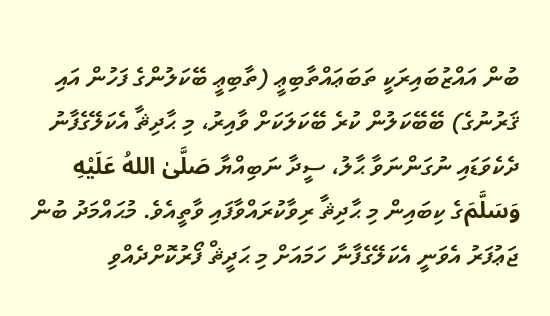ބުން އައްޒުބައިރަކީ ތަބަޢައްތާބިޢީ (ތާބިޢީ ބޭކަލުންގެ ފަހުން އައި ޤަރުނުގެ) ބޭބޭކަލުން ކުރެ ބޭކަލަކަށް ވާއިރު، މި ޙާދިޘާ އެކަލޭގެފާނު ދެކެވަޑައި ނުގަންނަވާ ޙާލު، ސީދާ ނަބިއްޔާ صَلَّىٰ اللهُ عَلَيْهِ وَسَلَّمَގެ ކިބައިން މި ޙާދިޘާ ރިވާކުރައްވާފައި ވާތީއެވެ. މުޙައްމަދު ބުން ޖަޢުފަރު އެވަނީ އެކަލޭގެފާނާ ހަމައަށް މި ޙަދީޘް ފޯރުކޮށްދެއްވި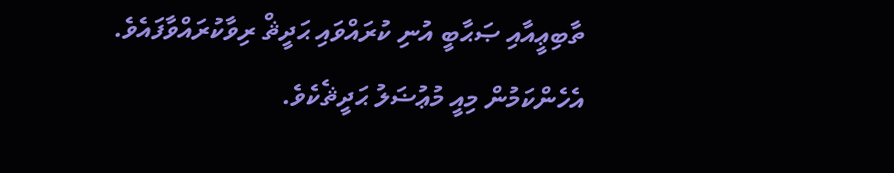ތާބިޢީއާއި ޞަޙާބީ އުނި ކުރައްވައި ޙަދީޘް ރިވާކުރައްވާފައެވެ. އެހެންކަމުން މިއީ މުޢުޟަލު ޙަދީޘެކެވެ.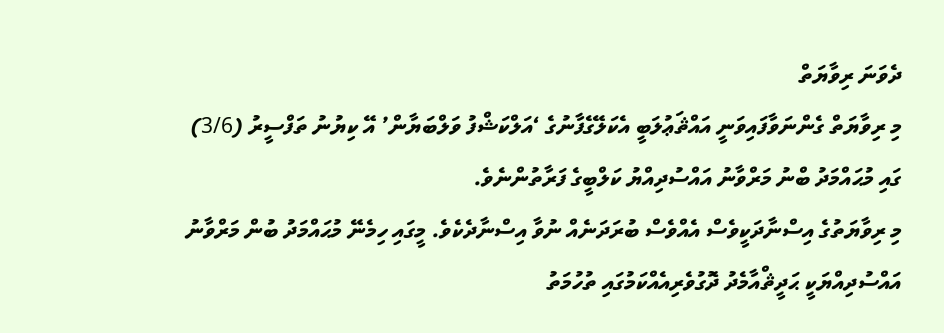ދެވަނަ ރިވާޔަތް
މި ރިވާޔަތް ގެންނަވާފައިވަނީ އައްޘަޢުލަބީ އެކަލޭގެފާނުގެ ‘އަލްކަޝްފު ވަލްބަޔާން’ އޭ ކިޔުނު ތަފްސީރު (3/6) ގައި މުޙައްމަދު ބްނު މަރްވާނު އައްސުދިއްޔު ކަލްބީގެ ފަރާތުންނެވެ.
މި ރިވާޔަތުގެ އިސްނާދަކީވެސް އެއްވެސް ބުރަދަނެއް ނުވާ އިސްނާދެކެވެ. މީގައި ހިމެނޭ މުޙައްމަދު ބުން މަރްވާނު އައްސުދިއްޔަކީ ޙަދީޘްއާމެދު ދޮގުވެރިއެއްކަމުގައި ތުހުމަތު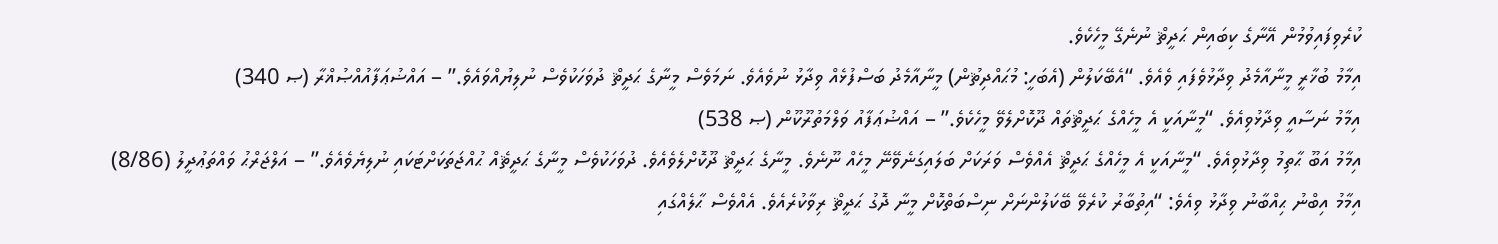ކުރެވިފައިވުމުން އޭނާގެ ކިބައިން ޙަދީޘް ނުނެގޭ މީހެކެވެ.
އިމާމު ބުޚާރީ މީނާއާމެދު ވިދާޅުވެފައި ވެއެވެ. “އެބޭކަލުން (އެބަހީ: މުޙައްދިޘުން) މީނާއާމެދު ބަސްފުޅެއް ވިދާޅު ނުވެއެވެ. ނަމަވެސް މީނާގެ ޙަދީޘް ދުވަހަކުވެސް ނުލިޔުއްވައެވެ.” – އައްޟުޢަފާއުއްޞުޣްރާ (ޞ 340)
އިމާމު ނަސާއީ ވިދާޅުވިއެވެ. “މީނާއަކީ އެ މީހެއްގެ ޙަދީޘްތައް ދޫކޮށްލެވޭ މީހެކެވެ.” – އައްޟުޢަފާއު ވަލްމަތުރޫކޫން (ޞ 538)
އިމާމު އަބޫ ޙާތިމު ވިދާޅުވިއެވެ. “މީނާއަކީ އެ މީހެއްގެ ޙަދީޘް އެއްވެސް ވަރަކަށް ބަލައިގަނެވޭނޭ މީހެއް ނޫނެވެ. މީނާގެ ޙަދީޘް ދޫކޮށްލެވެއެވެ. ދުވަހަކުވެސް މީނާގެ ޙަދީޘެއް ޙުއްޖަތަކަށްޓަކައި ނުލިޔެވެއެވެ.” – އަލްޖަރްޙު ވައްތަޢުދީލު (8/86)
އިމާމު އިބްނު ޙިއްބާނު ވިދާޅު ވިއެވެ: “އިތުބާރު ކުރެވޭ ބޭކަލުންނަށް ނިސްބަތްކޮށް މީނާ ދޮގު ޙަދީޘް ރިވާކުރެއެވެ. އެއްވެސް ޙާލެއްގައި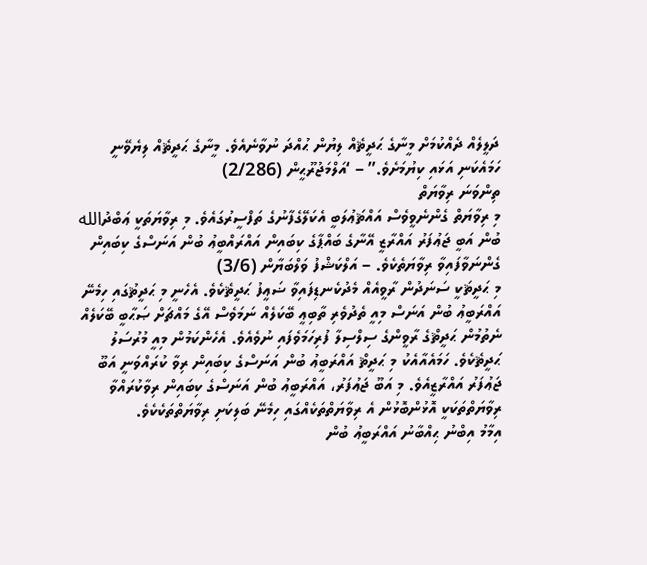ދަލީލެއް ދެއްކުމަށް މީނާގެ ޙަދީޘެއް ލިޔުން ޙުއްދަ ނުވާނެއެވެ. މީނާގެ ޙަދީޘެއް ލިޔެވޭނީ ހަމައެކަނި އަޅައި ކިޔުމަށެވެ.” – ‘އަލްމަޖުރޫޙީން (2/286)
ތިންވަނަ ރިވާޔަތް
މި ރިވާޔަތް ގެންނެވީވެސް އައްޘަޢުލަބީ އެކަލޭގެފާނުގެ ތަފްސީރުގައެވެ. މި ރިވާޔަތަކީ ޢަބްދުالله ބުން އަބީ ޖަޢުފަރު އައްރާޒީ އޭނާގެ ބައްޕާގެ ކިބައިން އައްރައްބީޢު ބުން އަނަސްގެ ކިބައިން ގެންނަވާފައިވާ ރިވާޔަތެކެވެ. – އަލްކަޝްފު ވަލްބަޔާން (3/6)
މި ޙަދީޘަކީ ސަނަދުން ރާވީއެއް މެދުކެނޑިފައިވާ ޟަޢީފު ޙަދީޘެކެވެ. އެހެނީ މި ޙަދީޘުގައި ހިމެނޭ އައްރަބީޢު ބުން އަނަސް މިއީ ތެދުވެރި ތާބިޢީ ބޭކަލެއް ނަމަވެސް އޭގެ މައްޗަށް ޞަޙާބީ ބޭކަލެއް ނެތުމުން ޙަދީޘްގެ ރާވީންގެ ސިލްސިލާ ފުރިހަމަވެފައި ނުވެއެވެ. އެހެންކަމުން މިއީ މުރުސަލު ޙަދީޘެކެވެ. ހަމައެއާއެކު މި ޙަދީޘް އައްރަބީޢު ބުން އަނަސްގެ ކިބައިން ރިވާ ކުރައްވަނީ އަބޫ ޖަޢުފަރު އައްރާޒީއެވެ. މި އަބޫ ޖަޢުފަރު، އައްރަބީޢު ބުން އަނަސްގެ ކިބައިން ރިވާކުރައްވާ ރިވާޔަތްތަކަކީ އޮޅުންބޮޅުން އެ ރިވާޔަތްތަކެއްގައި ހިމެނޭ ބަލިކަށި ރިވާޔަތްތަކެކެވެ.
އިމާމު އިބްނު ޙިއްބާނު އައްރަބީޢު ބުން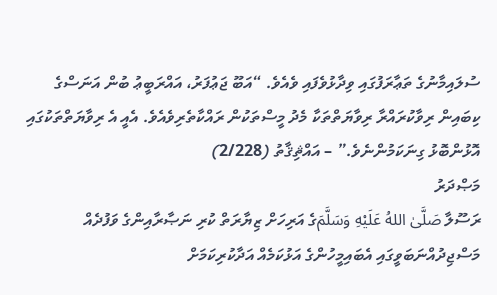ސުލައިމާނުގެ ތަޢާރަފުގައި ވިދާޅުވެފައި ވެއެވެ. “އަބޫ ޖަޢުފަރު، އައްރަބީޢު ބުން އަނަސްގެ ކިބައިން ރިވާކުރައްރާ ރިވާޔަތްތަކާ މެދު މީސްތަކުން ރައްކާތެރިވެއެވެ. އެއީ އެ ރިވާޔަތްތަކުގައި އޮޅުންބޮޅު ގިނަކަމުންނެވެ.” – އައްޘިޤާތު (2/228)
މަޞްދަރު
ރަސޫލާ صَلَّىٰ اللهُ عَلَيْهِ وَسَلَّمَގެ އަރިހަށް ޒިޔާރަތް ކުރި ނަޞާރާއިންގެ ވަފުދެއް މަސްޖިދުއްނަބަވީގައި އެބައިމީހުންގެ އަޅުކަމެއް އަދާކުރިކަމަށް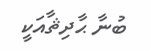ބުނާ ޙާދިޘާއަކީ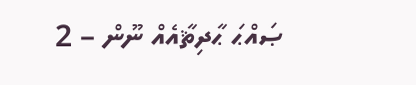ޞައްޙަ ޙާދިޘާއެއް ނޫން – 2